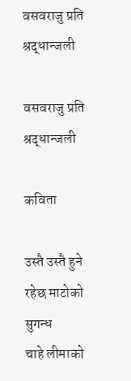वसवराजु प्रति श्रद्धान्जली

वसवराजु प्रति श्रद्धान्जली

कविता

उस्तै उस्तै हुने रहेछ माटोको सुगन्ध
चाहे लीमाको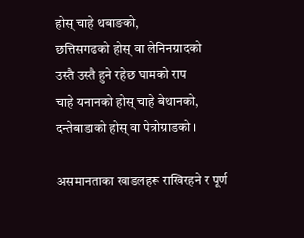होस् चाहे थबाङको,
छत्तिसगढको होस् वा लेनिनग्रादको
उस्तै उस्तै हुने रहेछ घामको राप
चाहे यनानको होस् चाहे बेथानको,
दन्तेबाडाको होस् वा पेत्रोग्राडको ।

असमानताका खाडलहरू राखिरहने र पूर्ण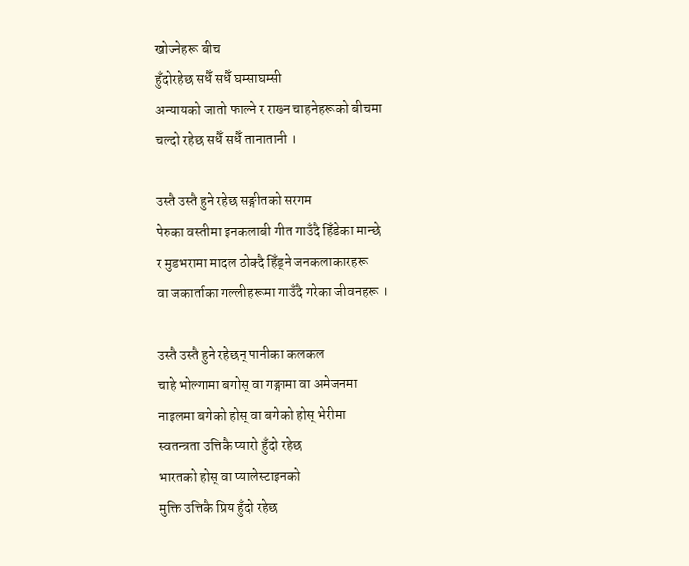खोज्नेहरू बीच
हुँदोरहेछ सधैँ सधैँ घम्साघम्सी
अन्यायको जातो फाल्ने र राख्न चाहनेहरूको बीचमा
चल्दो रहेछ सधैँ सधैँ तानातानी ।

उस्तै उस्तै हुने रहेछ सङ्गीतको सरगम
पेरुका वस्तीमा इनकलाबी गीत गाउँदै हिँडेका मान्छे
र मुडभरामा मादल ठोक्दै हिँड्ने जनकलाकारहरू
वा जकार्ताका गल्लीहरूमा गाउँदै गरेका जीवनहरू ।

उस्तै उस्तै हुने रहेछन् पानीका कलकल
चाहे भोल्गामा बगोस् वा गङ्गामा वा अमेजनमा
नाइलमा बगेको होस् वा बगेको होस् भेरीमा
स्वतन्त्रता उत्तिकै प्यारो हुँदो रहेछ
भारतको होस् वा प्यालेस्टाइनको
मुक्ति उत्तिकै प्रिय हुँदो रहेछ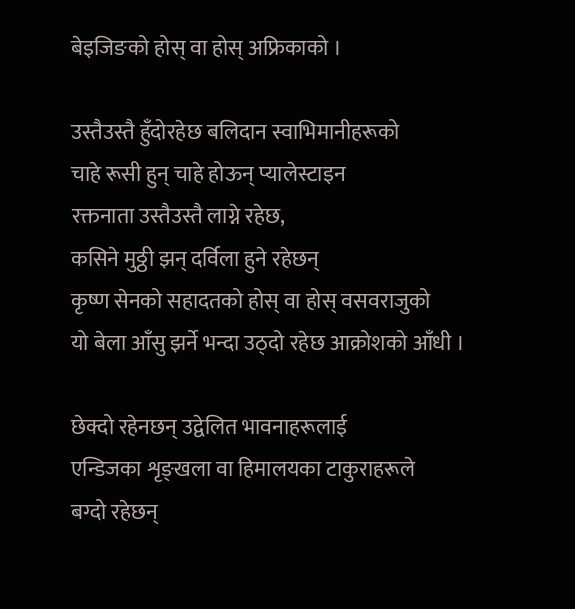बेइजिङको होस् वा होस् अफ्रिकाको ।

उस्तैउस्तै हुँदोरहेछ बलिदान स्वाभिमानीहरूको
चाहे रूसी हुन् चाहे होऊन् प्यालेस्टाइन
रक्तनाता उस्तैउस्तै लाग्ने रहेछ,
कसिने मुठ्ठी झन् दर्विला हुने रहेछन्
कृष्ण सेनको सहादतको होस् वा होस् वसवराजुको
यो बेला आँसु झर्ने भन्दा उठ्दो रहेछ आक्रोशको आँधी ।

छेक्दो रहेनछन् उद्वेलित भावनाहरूलाई
एन्डिजका शृङ्खला वा हिमालयका टाकुराहरूले
बग्दो रहेछन्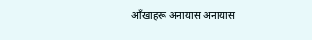आँखाहरू अनायास अनायास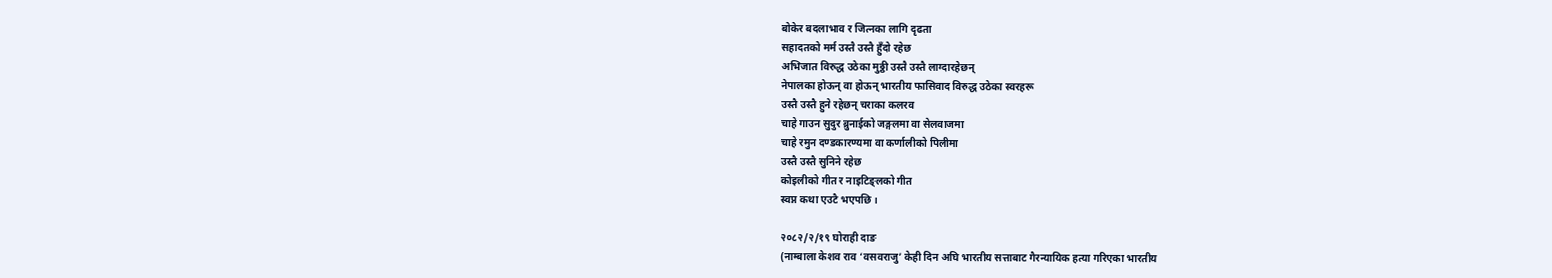बोकेर बदलाभाव र जित्नका लागि दृढता
सहादतको मर्म उस्तै उस्तै हुँदो रहेछ
अभिजात विरुद्ध उठेका मुठ्ठी उस्तै उस्तै लाग्दारहेछन्
नेपालका होऊन् वा होऊन् भारतीय फासिवाद विरुद्ध उठेका स्वरहरू
उस्तै उस्तै हुने रहेछन् चराका कलरव
चाहे गाउन सुदुर ब्रुनाईको जङ्गलमा वा सेलवाजमा
चाहे रमुन दण्डकारण्यमा वा कर्णालीको पिलीमा
उस्तै उस्तै सुनिने रहेछ
कोइलीको गीत र नाइटिङ्लको गीत
स्वप्न कथा एउटै भएपछि ।

२०८२/२/१९ घोराही दाङ
(नाम्बाला केशव राव ‘वसवराजु’ केही दिन अघि भारतीय सत्ताबाट गैरन्यायिक हत्या गरिएका भारतीय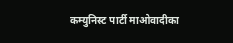कम्युनिस्ट पार्टी माओवादीका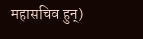महासचिव हुन्)